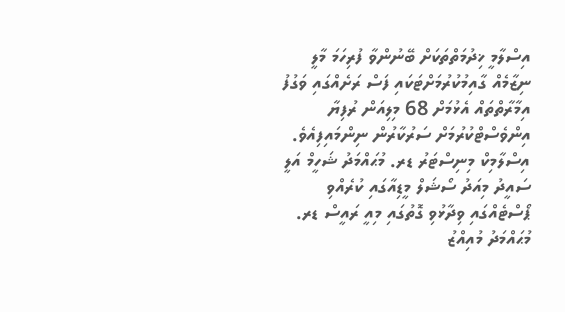އިސްލާމީ ޚިދުމަތްތަކަށް ބޭނުންވާ ފުރިހަމަ މާލީ ނިޒާމެއް ގާއިމުކުރުމަށްޓަކައި ފަސް ރަށެއްގައި ވަގުފު އިމާރާތްތައް އެޅުމަށް 68 މިލިއަން ރުފިޔާ އިންވެސްޓްކުރުމަށް ސަރުކާރުން ނިންމައިފިއެވެ.
އިސްލާމިކް މިނިސްޓަރު ޑރ. މުޙައްމަދު ޝަހީމް އަލީ ސައީދު މިއަދު ސޯޝަލް މީޑިއާގައި ކުރެއްވި ޕޯސްޓެއްގައި ވިދާޅުވި ގޮތުގައި މިއީ ރައީސް ޑރ. މުޙައްމަދު މުއިއްޒު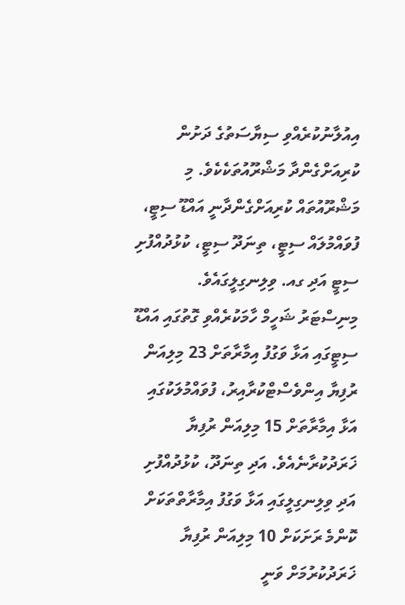އިއުލާނުކުރެއްވި ސިޔާސަތުގެ ދަށުން ކުރިއަށްގެންދާ މަޝްރޫއުތަކެކެވެ. މި މަޝްރޫއުތައް ކުރިއަށްގެންދާނީ އައްޑޫ ސިޓީ، ފުވައްމުލައް ސިޓީ، ތިނަދޫ ސިޓީ، ކުޅުދުއްފުށި ސިޓީ އަދި ގއ. ވިލިނގިލީގައެވެ.
މިނިސްޓަރު ޝަހީމް ހާމަކުރެއްވި ގޮތުގައި އައްޑޫ ސިޓީގައި އަޅާ ވަގުފު އިމާރާތަށް 23 މިލިއަން ރުފިޔާ އިންވެސްޓްކުރާއިރު، ފުވައްމުލަކުގައި އަޅާ އިމާރާތަށް 15 މިލިއަން ރުފިޔާ ޚަރަދުކުރާނެއެވެ. އަދި ތިނަދޫ، ކުޅުދުއްފުށި އަދި ވިލިނގިލީގައި އަޅާ ވަގުފު އިމާރާތްތަކަށް ކޮންމެ ރަށަކަށް 10 މިލިއަން ރުފިޔާ ޚަރަދުކުރުމަށް ވަނީ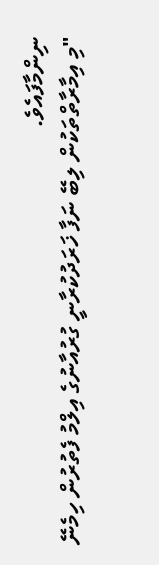ނިންމާފައެވެ.
"މި އިމާރާތްތަކުން ލިބޭ ނަފާ ޚަރަދުކުރާނީ ގުރުއާނުގެ އިލްމު ފެތުރުން ހިމެނޭ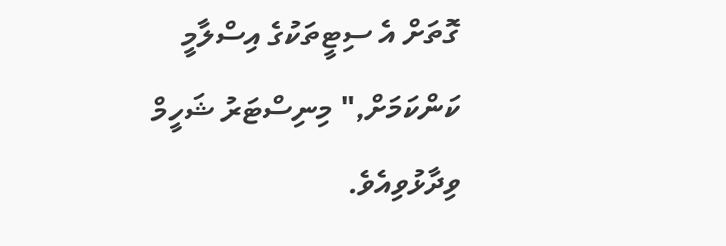ގޮތަށް އެ ސިޓީތަކުގެ އިސްލާމީ ކަންކަމަށް," މިނިސްޓަރު ޝަހީމް ވިދާޅުވިއެވެ.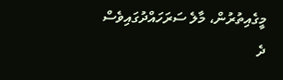މީގެއިތުރުން، މާލެ ސަރަހައްދުގައިވެސް ދެ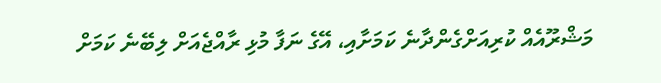މަޝްރޫއެއް ކުރިއަށްގެންދާނެ ކަމަށާއި، އޭގެ ނަފާ މުޅި ރާއްޖެއަށް ލިބޭނެ ކަމަށް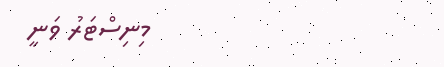މިނިސްޓަރު ވަނީ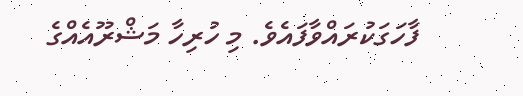ފާހަގަކުރައްވާފައެވެ. މި ހުރިހާ މަޝްރޫއެއްގެ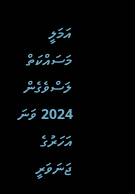އަމަލީ މަސައްކަތް ލަސްވެގެން 2024 ވަނަ އަހަރުގެ ޖަނަވަރީ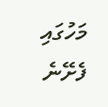މަހުގައި ފެށޭނެ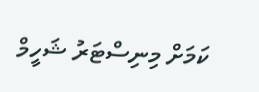ކަމަށް މިނިސްޓަރު ޝަހީމް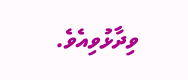ވިދާޅުވިއެވެ.